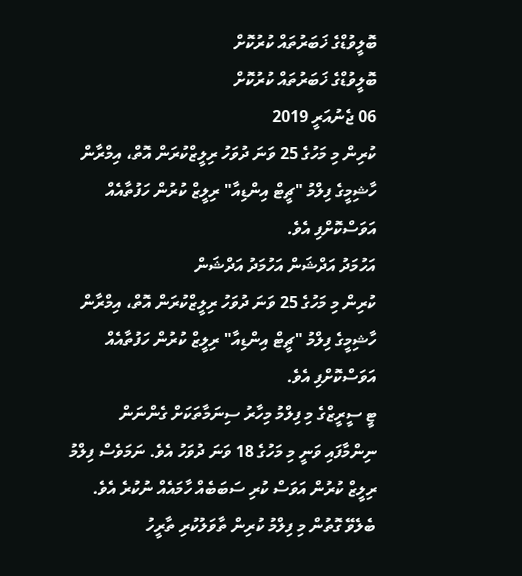ބޮލީވުޑްގެ ޚަބަރުތައް ކުރުކޮށް
ބޮލީވުޑްގެ ޚަބަރުތައް ކުރުކޮށް
06 ޖެނުއަރީ 2019
ކުރިން މި މަހުގެ 25 ވަނަ ދުވަހު ރިލީޒްކުރަން އޮތް، އިމްރާން ހާޝިމީގެ ފިލްމު "ޗީޓް އިންޑިއާ" ރިލީޒް ކުރުން ހަފުތާއެއް އަވަސްކޮށްފި އެވެ.
އަހުމަދު އަދްޝަން އަހުމަދު އަދްޝަން
ކުރިން މި މަހުގެ 25 ވަނަ ދުވަހު ރިލީޒްކުރަން އޮތް، އިމްރާން ހާޝިމީގެ ފިލްމު "ޗީޓް އިންޑިއާ" ރިލީޒް ކުރުން ހަފުތާއެއް އަވަސްކޮށްފި އެވެ.
ޓީ ސީރީޒްގެ މި ފިލްމު މިހާރު ސިނަމާތަކަށް ގެންނަން ނިންމާފައި ވަނީ މި މަހުގެ 18 ވަނަ ދުވަހު އެވެ. ނަމަވެސް ފިލްމު ރިލީޒް ކުރުން އަވަސް ކުރި ސަބަބެއް ހާމައެއް ނުކުރެ އެވެ.
ބެލެވޭ ގޮތުން މި ފިލްމު ކުރިން ތާވަލުކުރި ތާރީހު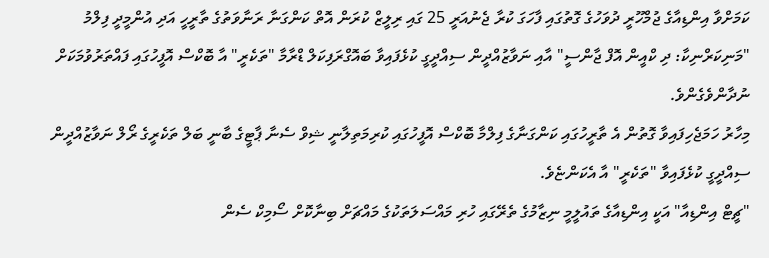ކަމަށްވާ އިންޑިއާގެ ޖުމްހޫރީ ދުވަހުގެ ގޮތުގައި ފާހަގަ ކުރާ ޖެނުއަރީ 25 ގައި ރިލީޒް ކުރަން އޮތް ކަންގަނާ ރަނާވަތުގެ ތާރީހީ އަދި އުންމީދީ ފިލްމު "މަނިކަރްނިކާ: ދި ކްއީން އޮފް ޖާންސީ" އާއި ނަވާޒުއްދީން ސިއްދީގީ ކުޅެފައިވާ ބައޮގްރަފިކަލް ޑްރާމާ "ތަކެރީ" އާ ބޮކްސް އޮފީހުގައި ފައްތަރުވުމަކަށް ނުދާންވެގެންވެ.
މިހާރު ހަމަޖެހިފައިވާ ގޮތުން އެ ތާރީހުގައި ކަންގަނާގެ ފިލްމާ ބޮކްސް އޮފީހުގައި ކުރިމަތިލާނީ ޝިވް ސެނާ ޕާޓީގެ ބާނީ ބަލް ތަކެރީގެ ރޯލް ނަވާޒުއްދީން ސިއްދީގީ ކުޅެފައިވާ "ތަކެރީ" އާ އެކަންޏެވެ.
"ޗީޓް އިންޑިއާ" އަކީ އިންޑިއާގެ ތައުލީމީ ނިޒާމުގެ ތެރޭގައި ހުރި މައްސަލަތަކުގެ މައްޗަށް ބިނާކޮށް ސޯމިކް ސެން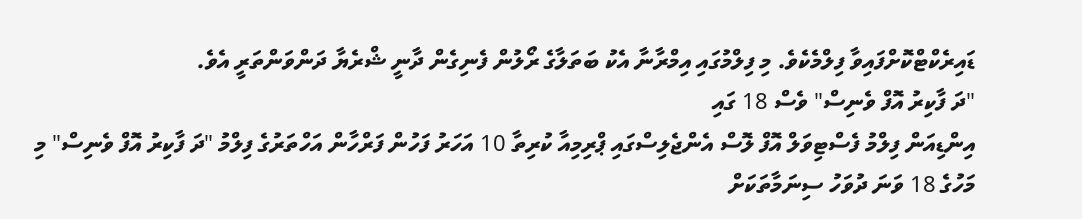ޑައިރެކްޓްކޮށްފައިވާ ފިލްމެކެވެ. މި ފިލްމުގައި އިމްރާނާ އެކު ބަތަލާގެ ރޯލުން ފެނިގެން ދާނީ ޝްރެޔާ ދަންވަންތަރީ އެވެ.
"ދަ ފާކިރު އޮފް ވެނިސް" ވެސް 18 ގައި
އިންޑިއަން ފިލްމު ފެސްޓިވަލް އޮފް ލޮސް އެންޖެލިސްގައި ޕްރިމިއާ ކުރިތާ 10 އަހަރު ފަހުން ފަރްހާން އަހްތަރުގެ ފިލްމު "ދަ ފާކިރު އޮފް ވެނިސް" މި މަހުގެ 18 ވަނަ ދުވަހު ސިނަމާތަކަށް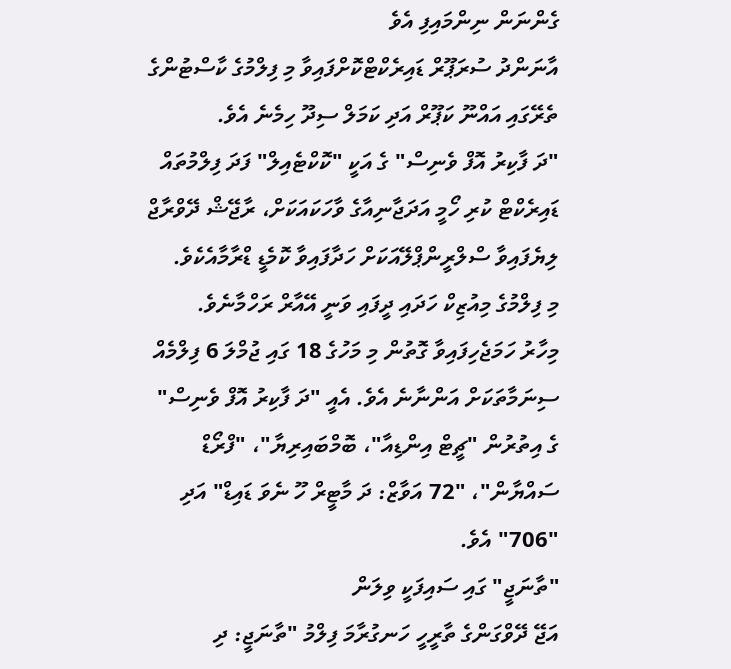ގެންނަން ނިންމައިފި އެވެ
އާނަންދު ސުރަޕޫރް ޑައިރެކްޓްކޮށްފައިވާ މި ފިލްމުގެ ކާސްޓުންގެ ތެރޭގައި އައްނޫ ކަޕޫރް އަދި ކަމަލް ސިދޫ ހިމެނެ އެވެ.
"ދަ ފާކިރު އޮފް ވެނިސް" ގެ އަކީ "ކޮކްޓެއިލް" ފަދަ ފިލްމުތައް ޑައިރެކްޓް ކުރި ހޯމީ އަދަޖާނިއާގެ ވާހަކައަކަށް، ރާޖޭޝް ދޭވްރާޖް ލިޔެފައިވާ ސްލްރީންޕްލޭއަކަށް ހަދާފައިވާ ކޮމެޑީ ޑްރާމާއެކެވެ.
މި ފިލްމުގެ މިއުޒިކް ހަދައި ދީފައި ވަނީ އޭއާރް ރަހްމާނެވެ.
މިހާރު ހަމަޖެހިފައިވާ ގޮތުން މި މަހުގެ 18 ގައި ޖުމްލަ 6 ފިލްމެއް ސިނަމާތަކަށް އަންނާނެ އެވެ. އެއީ "ދަ ފާކިރު އޮފް ވެނިސް" ގެ އިތުރުން "ޗީޓް އިންޑިއާ"، ބޮމްބައިރިޔާ"، "ފްރޯޑް ސައްޔާން"، "72 އަވާޒް: ދަ މާޓީރް ހޫ ނެވަ ޑައިޑް" އަދި "706" އެވެ.
"ތާނަޖީ" ގައި ސައިފަކީ ވިލަން
އަޖޭ ދޭވްގަންގެ ތާރީހީ ހަނގުރާމަ ފިލްމު "ތާނަޖީ: ދި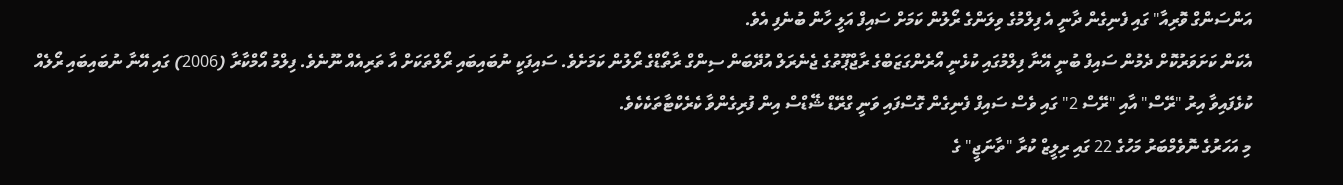އަންސަންގް ވޮރިއާ" ގައި ފެނިގެން ދާނީ އެ ފިލްމުގެ ވިލަންގެ ރޯލުން ކަމަށް ސައިފް އަލީ ހާން ބުނެފި އެވެ.
އެކަން ކަށަވަރުކޮށް ދެމުން ސައިފް ބުނީ އޭނާ ފިލްމުގައި ކުޅެނީ އޯރެންގަޒަބްގެ ރާޖްޕޫތުގެ ޖެނެރަލް އުދޭބަން ސިންގް ރާތޯޑްގެ ރޯލުން ކަމަށެވެ. ސައިފަކީ ނުބައިބައި ރޯލްތަކަށް އާ ތަރިއެއް ނޫނެވެ. ފިލްމު އޯމްކާރާ (2006) ގައި އޭނާ ނުބައިބައި ރޯލެއް ކުޅެފައިވާ އިރު "ރޭސް" އާއި "ރޭސް 2" ގައި ވެސް ސައިފް ފެނިގެން ގޮސްފައި ވަނީ ގްރޭޑް ޝޭޑްސް އިން ފުރިގެންވާ ކެރެކްޓާތަކެކެވެ.
މި އަހަރުގެ ނޮވެމްބަރު މަހުގެ 22 ގައި ރިލީޒް ކުރާ "ތާނަޖީ" ގެ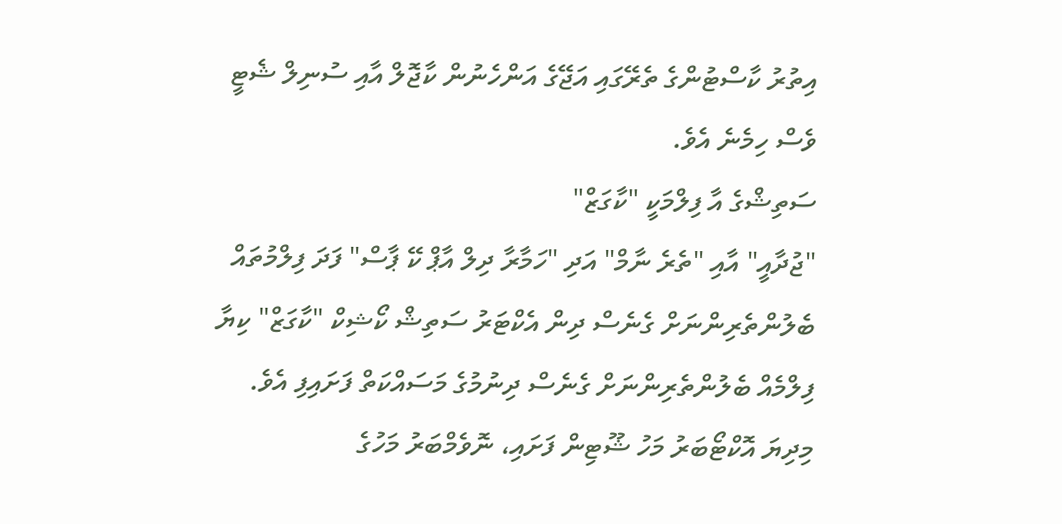އިތުރު ކާސްޓުންގެ ތެރޭގައި އަޖޭގެ އަންހެނުން ކާޖޮލް އާއި ސުނިލް ޝެޓީ ވެސް ހިމެނެ އެވެ.
ސަތިޝްގެ އާ ފިލްމަކީ "ކާގަޒް"
"ޖުދާއީ" އާއި "ތެރެ ނާމް" އަދި "ހަމާރާ ދިލް އާޕް ކޭ ޕާސް" ފަދަ ފިލްމުތައް ބެލުންތެރިންނަށް ގެނެސް ދިން އެކްޓަރު ސަތިޝް ކޯޝިކް "ކާގަޒް" ކިޔާ ފިލްމެއް ބެލުންތެރިންނަށް ގެނެސް ދިނުމުގެ މަސައްކަތް ފަށައިފި އެވެ.
މިދިޔަ އޮކްޓޯބަރު މަހު ޝޫޓިން ފަށައި، ނޮވެމްބަރު މަހުގެ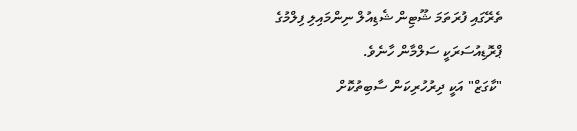ތެރޭގައި ފުރަތަމަ ޝޫޓިން ޝެޑިއުލް ނިންމައިލި ފިލްމުގެ ޕްރޮޑިއުސަރަކީ ސަލްމާން ހާނެވެ.
"ކާގަޒް" އަކީ ދިރުހުރިކަން ސާބިތުކޮށް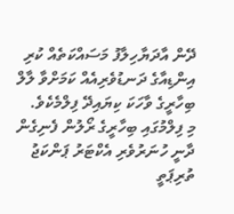ދޭން އާދަޔާހިލާފު މަސައްކަތެއް ކުރި އިންޑިއާގެ ދަނޑުވެރިއެއް ކަމަށްވާ ލާލް ބިހާރީގެ ވާހަކަ ކިޔައިދޭ ފިލްމެކެވެ.
މި ފިލްމުގައި ބިހާރީގެ ރޯލުން ފެނިގެން ދާނީ ހުނަރުވެރި އެކްޓަރު ޕަންކަޖު ތުރިޕަތީ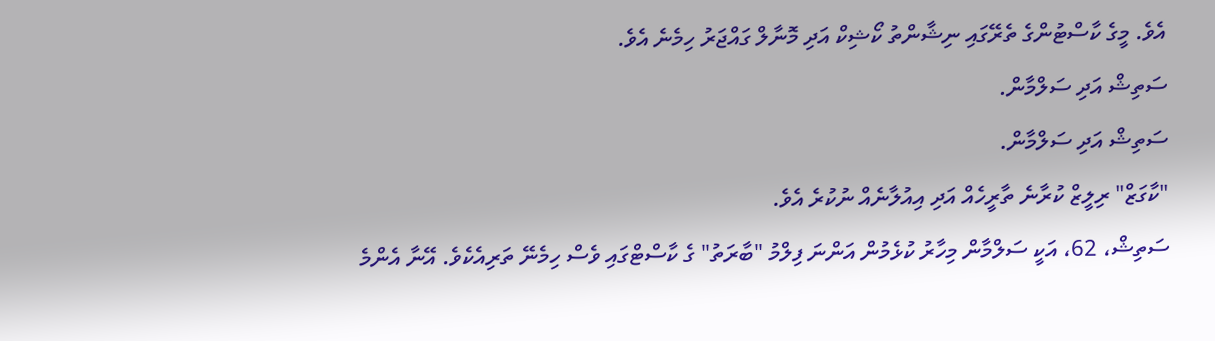އެވެ. މީގެ ކާސްޓުންގެ ތެރޭގައި ނިޝާންތު ކޯޝިކް އަދި މޮނާލް ގައްޖަރު ހިމެނެ އެވެ.
ސަތިޝް އަދި ސަލްމާން.
ސަތިޝް އަދި ސަލްމާން.
"ކާގަޒް" ރިލީޒް ކުރާނެ ތާރީހެއް އަދި އިއުލާނެއް ނުކުރެ އެވެ.
ސަތިޝް، 62، އަކީ ސަލްމާން މިހާރު ކުޅެމުން އަންނަ ފިލްމު "ބާރަތު" ގެ ކާސްޓްގައި ވެސް ހިމެނޭ ތަރިއެކެވެ. އޭނާ އެންމެ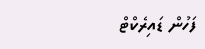ފަހުން ޑައިރެކްޓް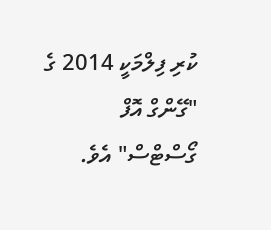ކުރި ފިލްމަކީ 2014 ގެ "ގޭންގް އޮފް ގޯސްޓްސް" އެވެ.